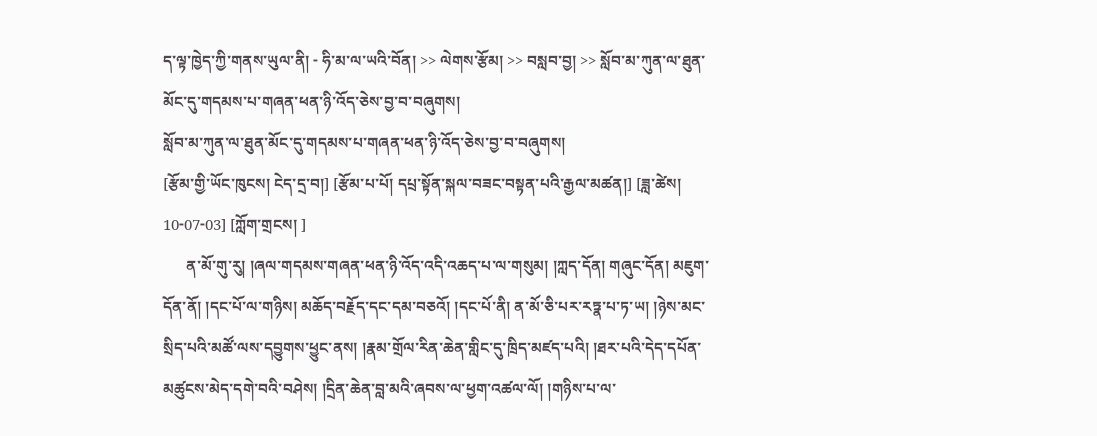ད་ལྟ་ཁྱེད་ཀྱི་གནས་ཡུལ་ནི། - ཧི་མ་ལ་ཡའི་བོན། >> ལེགས་རྩོམ། >> བསླབ་བྱ། >> སློབ་མ་ཀུན་ལ་ཐུན་མོང་དུ་གདམས་པ་གཞན་ཕན་ཉི་འོད་ཅེས་བྱ་བ་བཞུགས།
སློབ་མ་ཀུན་ལ་ཐུན་མོང་དུ་གདམས་པ་གཞན་ཕན་ཉི་འོད་ཅེས་བྱ་བ་བཞུགས།
[རྩོམ་གྱི་ཡོང་ཁུངས། ངེད་དྲ་བ།] [རྩོམ་པ་པོ། དཔྲ་སྟོན་སྐལ་བཟང་བསྟན་པའི་རྒྱལ་མཚན།] [ཟླ་ཚེས། 10-07-03] [ཀློག་གྲངས། ]
      ན་མོ་གུ་རུ། །ཞལ་གདམས་གཞན་ཕན་ཉི་འོད་འདི་འཆད་པ་ལ་གསུམ། །ཀླད་དོན། གཞུང་དོན། མཇུག་དོན་ནོ། །དང་པོ་ལ་གཉིས། མཆོད་བརྗོད་དང་དམ་བཅའོ། །དང་པོ་ནི། ན་མོ་ཅི་པར་རཏྣ་པ་ཏ་ཡ། །ཉེས་མང་སྲིད་པའི་མཚོ་ལས་དབྱུགས་ཕྱུང་ནས། །རྣམ་གྲོལ་རིན་ཆེན་གླིང་དུ་ཁྲིད་མཛད་པའི། །ཐར་པའི་དེད་དཔོན་མཚུངས་མེད་དགེ་བའི་བཤེས། །དྲིན་ཆེན་བླ་མའི་ཞབས་ལ་ཕྱག་འཚལ་ལོ། །གཉིས་པ་ལ་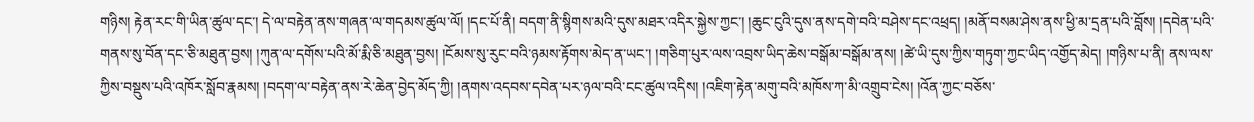གཉིས། རྟེན་རང་གི་ཡིན་ཚུལ་དང་། དེ་ལ་བརྟེན་ནས་གཞན་ལ་གདམས་ཚུལ་ལོ། །དང་པོ་ནི། བདག་ནི་སྙིགས་མའི་དུས་མཐར་འདིར་སྐྱེས་ཀྱང་། །ཆུང་ངུའི་དུས་ནས་དགེ་བའི་བཤེས་དང་འཕྲད། །མནོ་བསམ་ཤེས་ནས་ཕྱི་མ་དྲན་པའི་བློས། །དབེན་པའི་གནས་སུ་བོན་དང་ཅི་མཐུན་བྱས། །ཀུན་ལ་དགོས་པའི་མོ་རྨི་ཅི་མཐུན་བྱས། །ངོམས་སུ་རུང་བའི་ཉམས་རྟོགས་མེད་ན་ཡང་། །གཅིག་པུར་ལས་འབྲས་ཡིད་ཆེས་བསྒོམ་བསྒོམ་ནས། །ཚེ་ཡི་དུས་ཀྱིས་གཏུག་ཀྱང་ཡིད་འགྱོད་མེད། །གཉིས་པ་ནི། ནས་ལས་ཀྱིས་བསྡུས་པའི་འཁོར་སློབ་རྣམས། །བདག་ལ་བརྟེན་ནས་རེ་ཆེན་བྱེད་མོད་ཀྱི། །ནགས་འདབས་དབེན་པར་ཉལ་བའི་ངང་ཚུལ་འདིས། །འཇིག་རྟེན་མགུ་བའི་མཁོས་ཀ་མི་འགྲུབ་ངེས། །འོན་ཀྱང་བཅོས་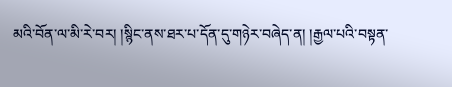མའི་བོན་ལ་མི་རེ་བར། །སྙིང་ནས་ཐར་པ་དོན་དུ་གཉེར་བཞེད་ན། །རྒྱལ་པའི་བསྟན་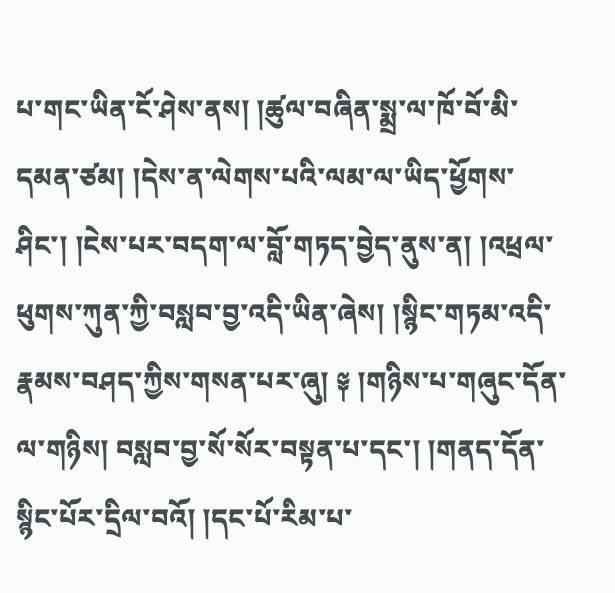པ་གང་ཡིན་ངོ་ཤེས་ནས། །ཚུལ་བཞིན་སྨྲ་ལ་ཁོ་བོ་མི་དམན་ཙམ། །དེས་ན་ལེགས་པའི་ལམ་ལ་ཡིད་ཕྱོགས་ཤིང་། །ངེས་པར་བདག་ལ་བློ་གཏད་བྱེད་ནུས་ན། །འཕྲལ་ཕུགས་ཀུན་ཀྱི་བསླབ་བྱ་འདི་ཡིན་ཞེས། །སྙིང་གཏམ་འདི་རྣམས་བཤད་ཀྱིས་གསན་པར་ཞུ། ༈ །གཉིས་པ་གཞུང་དོན་ལ་གཉིས། བསླབ་བྱ་སོ་སོར་བསྟན་པ་དང་། །གནད་དོན་སྙིང་པོར་དྲིལ་བའོ། །དང་པོ་རིམ་པ་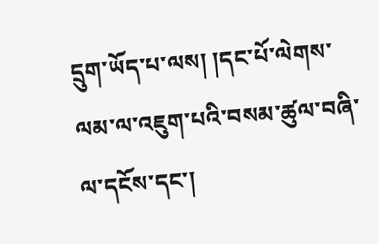དྲུག་ཡོད་པ་ལས། །དང་པོ་ལེགས་ལམ་ལ་འཇུག་པའི་བསམ་ཚུལ་བཞི་ལ་དངོས་དང་།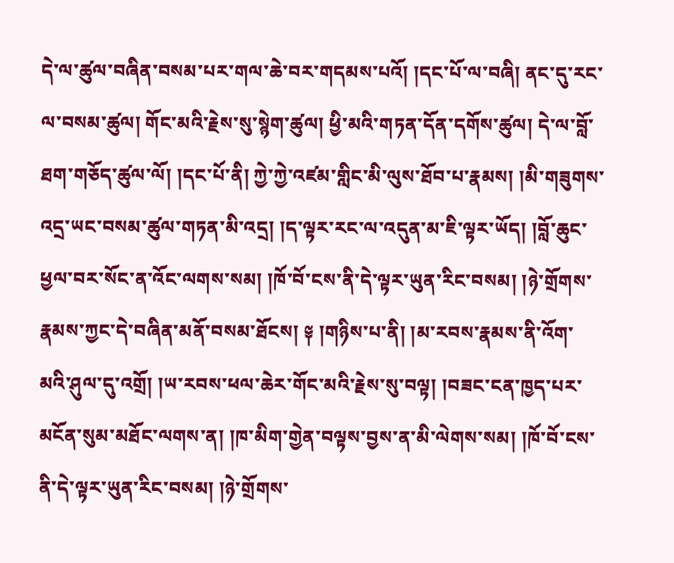དེ་ལ་ཚུལ་བཞིན་བསམ་པར་གལ་ཆེ་བར་གདམས་པའོ། །དང་པོ་ལ་བཞི། ནང་དུ་རང་ལ་བསམ་ཚུལ། གོང་མའི་རྗེས་སུ་སྙེག་ཚུལ། ཕྱི་མའི་གཏན་དོན་དགོས་ཚུལ། དེ་ལ་བློ་ཐག་གཅོད་ཚུལ་ལོ། །དང་པོ་ནི། ཀྱེ་ཀྱེ་འཛམ་གླིང་མི་ལུས་ཐོབ་པ་རྣམས། །མི་གཟུགས་འདྲ་ཡང་བསམ་ཚུལ་གཏན་མི་འདྲ། །ད་ལྟར་རང་ལ་འདུན་མ་ཇི་ལྟར་ཡོད། །བློ་ཆུང་ཕྱལ་བར་སོང་ན་འོང་ལགས་སམ། །ཁོ་བོ་ངས་ནི་དེ་ལྟར་ཡུན་རིང་བསམ། །ཉེ་གྲོགས་རྣམས་ཀྱང་དེ་བཞིན་མནོ་བསམ་ཐོངས། ༈ །གཉིས་པ་ནི། །མ་རབས་རྣམས་ནི་འོག་མའི་ཤུལ་དུ་འགྲོ། །ཡ་རབས་ཕལ་ཆེར་གོང་མའི་རྗེས་སུ་བལྟ། །བཟང་ངན་ཁྱད་པར་མངོན་སུམ་མཐོང་ལགས་ན། །ཁ་མིག་གྱེན་བལྟས་བྱས་ན་མི་ལེགས་སམ། །ཁོ་བོ་ངས་ནི་དེ་ལྟར་ཡུན་རིང་བསམ། །ཉེ་གྲོགས་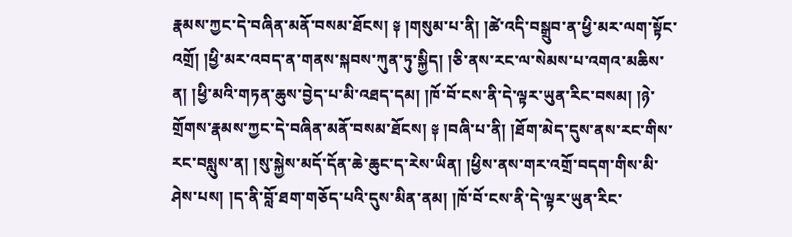རྣམས་ཀྱང་དེ་བཞིན་མནོ་བསམ་ཐོངས། ༈ །གསུམ་པ་ནི། །ཚེ་འདི་བསྒྲུབ་ན་ཕྱི་མར་ལག་སྟོང་འགྲོ། །ཕྱི་མར་འབད་ན་གནས་སྐབས་ཀུན་ཏུ་སྐྱིད། །ཅི་ནས་རང་ལ་སེམས་པ་འགའ་མཆིས་ན། །ཕྱི་མའི་གཏན་ཆུས་བྱེད་པ་མི་འཐད་དམ། །ཁོ་བོ་ངས་ནི་དེ་ལྟར་ཡུན་རིང་བསམ། །ཉེ་གྲོགས་རྣམས་ཀྱང་དེ་བཞིན་མནོ་བསམ་ཐོངས། ༈ །བཞི་པ་ནི། །ཐོག་མེད་དུས་ནས་རང་གིས་རང་བསླུས་ན། །སུ་སྐྱེས་མདོ་དོན་ཆེ་ཆུང་ད་རེས་ཡིན། །ཕྱིས་ནས་གར་འགྲོ་བདག་གིས་མི་ཤེས་པས། །ད་ནི་བློ་ཐག་གཅོད་པའི་དུས་མིན་ནམ། །ཁོ་བོ་ངས་ནི་དེ་ལྟར་ཡུན་རིང་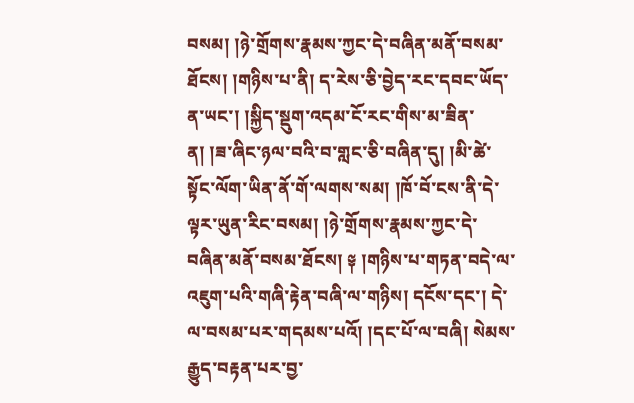བསམ། །ཉེ་གྲོགས་རྣམས་ཀྱང་དེ་བཞིན་མནོ་བསམ་ཐོངས། །གཉིས་པ་ནི། ད་རེས་ཅི་བྱེད་རང་དབང་ཡོད་ན་ཡང་། །སྐྱིད་སྡུག་འདམ་ངོ་རང་གིས་མ་ཟིན་ན། །ཟ་ཞིང་ཉལ་བའི་བ་གླང་ཅི་བཞིན་དུ། །མི་ཚེ་སྟོང་ལོག་ཡིན་ནོ་གོ་ལགས་སམ། །ཁོ་བོ་ངས་ནི་དེ་ལྟར་ཡུན་རིང་བསམ། །ཉེ་གྲོགས་རྣམས་ཀྱང་དེ་བཞིན་མནོ་བསམ་ཐོངས། ༈ །གཉིས་པ་གཏན་བདེ་ལ་འཇུག་པའི་གཞི་རྟེན་བཞི་ལ་གཉིས། དངོས་དང་། དེ་ལ་བསམ་པར་གདམས་པའོ། །དང་པོ་ལ་བཞི། སེམས་རྒྱུད་བརྟན་པར་བྱ་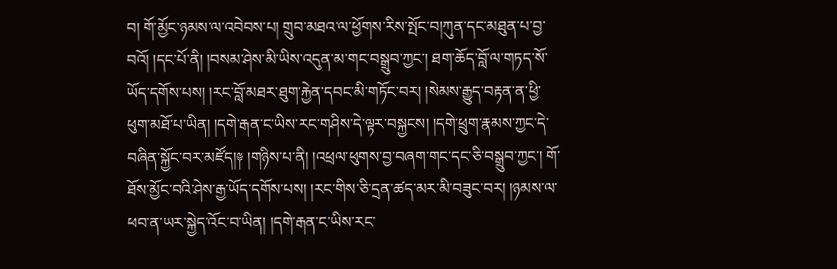བ། གོ་མྱོང་ཉམས་ལ་འབེབས་པ། གྲུབ་མཐའ་ལ་ཕྱོགས་རིས་སྤོང་བ།ཀུན་དང་མཐུན་པ་བྱ་བའོ། །དང་པོ་ནི། །བསམ་ཤེས་མི་ཡིས་འདུན་མ་གང་བསྒྲུབ་ཀྱང་། ཐག་ཆོད་བློ་ལ་གཏད་སོ་ཡོད་དགོས་པས། །རང་བློ་མཐར་ཐུག་རྐྱེན་དབང་མི་གཏོང་བར། །སེམས་རྒྱུད་བརྟན་ན་ཕྱི་ཕུག་མཐོ་པ་ཡིན། །དགེ་རྒན་ང་ཡིས་རང་གཤིས་དེ་ལྟར་བསྐྱངས། །དགེ་ཕྲུག་རྣམས་ཀྱང་དེ་བཞིན་སྐྱོང་བར་མཛོད།༈ །གཉིས་པ་ནི། །འཕྲལ་ཕུགས་བྱ་བཞག་གང་དང་ཅི་བསྒྲུབ་ཀྱང་། གོ་ཐོས་མྱོང་བའི་ཤེས་རྒྱ་ཡོད་དགོས་པས། །རང་གིས་ཅི་དྲན་ཚད་མར་མི་བཟུང་བར། །ཉམས་ལ་ཕབ་ན་ཡར་སྐྱེད་འོང་བ་ཡིན། །དགེ་རྒན་ང་ཡིས་རང་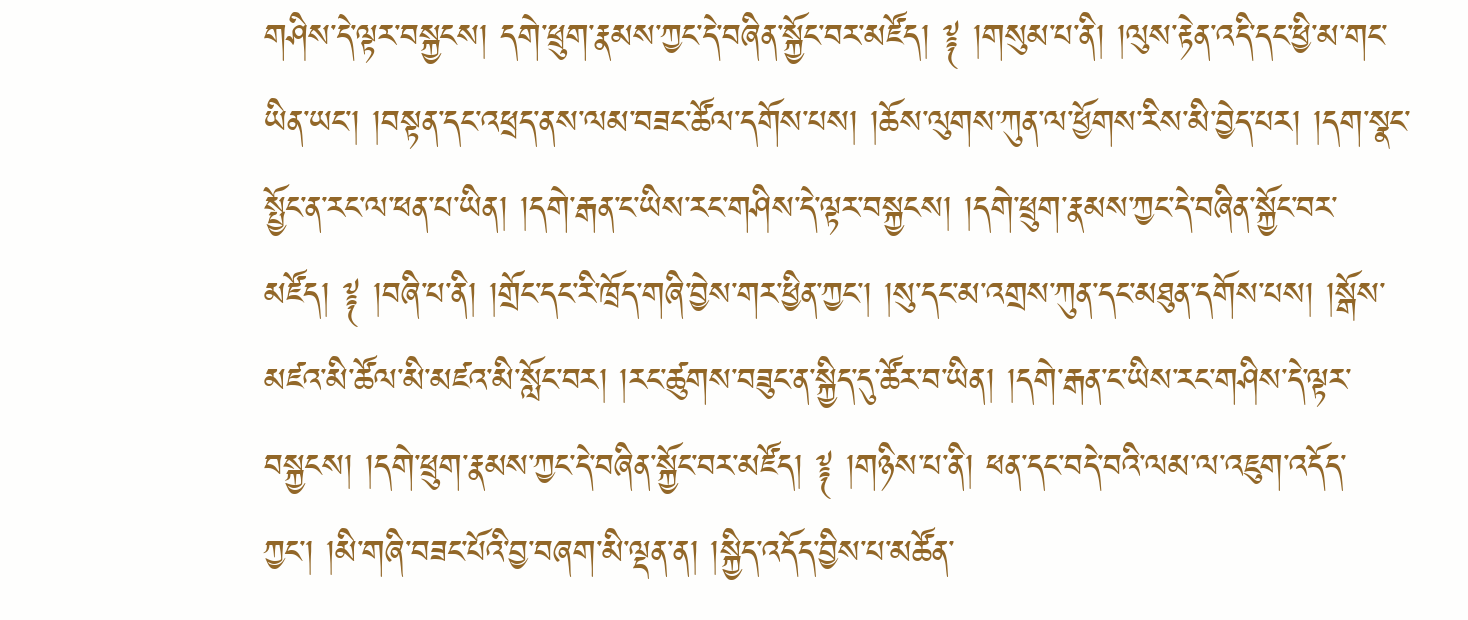གཤིས་དེ་ལྟར་བསྐྱངས། དགེ་ཕྲུག་རྣམས་ཀྱང་དེ་བཞིན་སྐྱོང་བར་མཛོད། ༈ །གསུམ་པ་ནི། །ལུས་རྟེན་འདི་དང་ཕྱི་མ་གང་ཡིན་ཡང་། །བསྟན་དང་འཕྲད་ནས་ལམ་བཟང་ཚོལ་དགོས་པས། །ཆོས་ལུགས་ཀུན་ལ་ཕྱོགས་རིས་མི་བྱེད་པར། །དག་སྣང་སྤྱོང་ན་རང་ལ་ཕན་པ་ཡིན། །དགེ་རྒན་ང་ཡིས་རང་གཤིས་དེ་ལྟར་བསྐྱངས། །དགེ་ཕྲུག་རྣམས་ཀྱང་དེ་བཞིན་སྐྱོང་བར་མཛོད། ༈ །བཞི་པ་ནི། །གྲོང་དང་རི་ཁྲོད་གཞི་བྱེས་གར་ཕྱིན་ཀྱང་། །སུ་དང་མ་འགྲས་ཀུན་དང་མཐུན་དགོས་པས། །སྒོས་མཛའ་མི་ཚོལ་མི་མཛའ་མི་སློང་བར། །རང་ཚུགས་བཟུང་ན་སྐྱིད་དུ་ཚོར་བ་ཡིན། །དགེ་རྒན་ང་ཡིས་རང་གཤིས་དེ་ལྟར་བསྐྱངས། །དགེ་ཕྲུག་རྣམས་ཀྱང་དེ་བཞིན་སྐྱོང་བར་མཛོད། ༈ །གཉིས་པ་ནི། ཕན་དང་བདེ་བའི་ལམ་ལ་འཇུག་འདོད་ཀྱང་། །མི་གཞི་བཟང་པོའི་བྱ་བཞག་མི་ལྡན་ན། །སྐྱིད་འདོད་བྱིས་པ་མཚོན་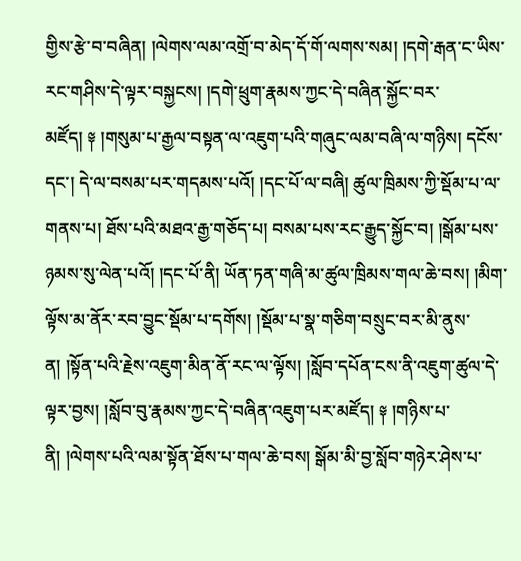གྱིས་རྩེ་བ་བཞིན། །ལེགས་ལམ་འགྲོ་བ་མེད་དོ་གོ་ལགས་སམ། །དགེ་རྒན་ང་ཡིས་རང་གཤིས་དེ་ལྟར་བསྐྱངས། །དགེ་ཕྲུག་རྣམས་ཀྱང་དེ་བཞིན་སྐྱོང་བར་མཛོད། ༈ །གསུམ་པ་རྒྱལ་བསྟན་ལ་འཇུག་པའི་གཞུང་ལམ་བཞི་ལ་གཉིས། དངོས་དང་། དེ་ལ་བསམ་པར་གདམས་པའོ། །དང་པོ་ལ་བཞི། ཚུལ་ཁྲིམས་ཀྱི་སྡོམ་པ་ལ་གནས་པ། ཐོས་པའི་མཐའ་རྒྱ་གཅོད་པ། བསམ་པས་རང་རྒྱུད་སྐྱོང་བ། །སྒོམ་པས་ཉམས་སུ་ལེན་པའོ། །དང་པོ་ནི། ཡོན་ཏན་གཞི་མ་ཚུལ་ཁྲིམས་གལ་ཆེ་བས། །མིག་ལྟོས་མ་ནོར་རབ་བྱུང་སྡོམ་པ་དགོས། །སྡོམ་པ་སྣ་གཅིག་བསྲུང་བར་མི་ནུས་ན། །སྟོན་པའི་རྗེས་འཇུག་མིན་ནོ་རང་ལ་ལྟོས། །སློབ་དཔོན་ངས་ནི་འཇུག་ཚུལ་དེ་ལྟར་བྱས། །སློབ་བུ་རྣམས་ཀྱང་དེ་བཞིན་འཇུག་པར་མཛོད། ༈ །གཉིས་པ་ནི། །ལེགས་པའི་ལམ་སྟོན་ཐོས་པ་གལ་ཆེ་བས། སྒོམ་མི་བྱ་སློབ་གཉེར་ཤེས་པ་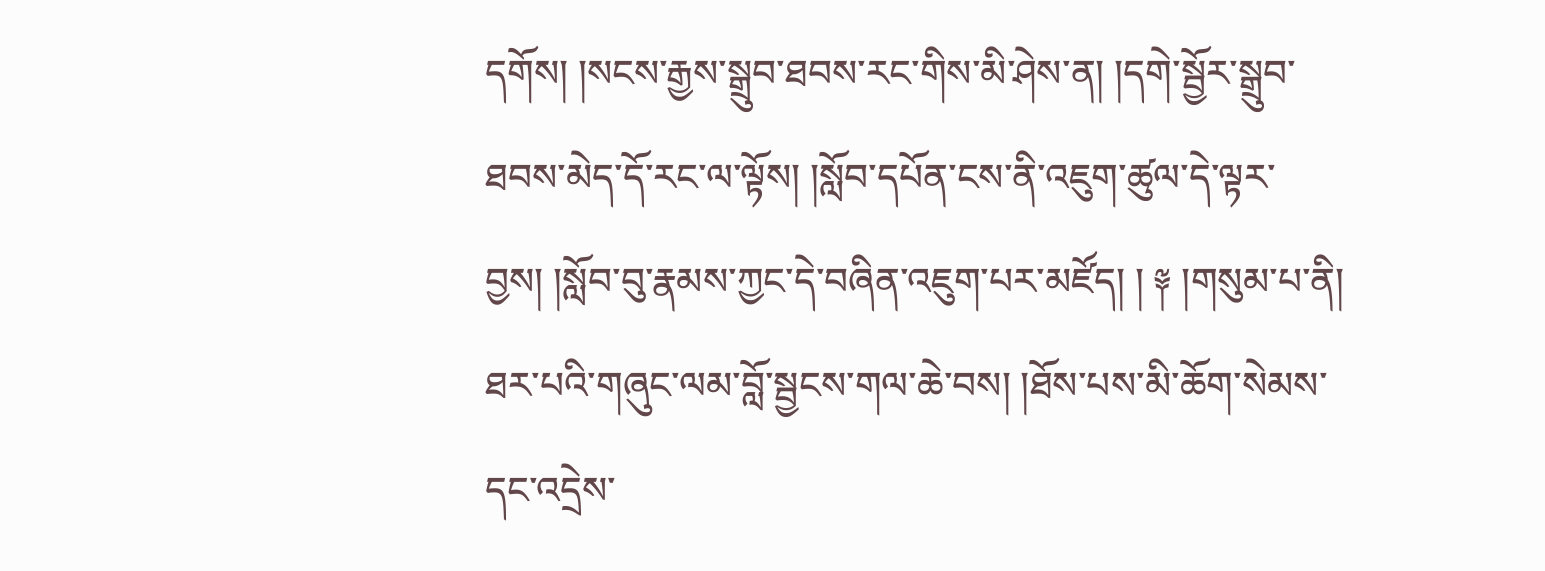དགོས། །སངས་རྒྱས་སྒྲུབ་ཐབས་རང་གིས་མི་ཤེས་ན། །དགེ་སྦྱོར་སྒྲུབ་ཐབས་མེད་དོ་རང་ལ་ལྟོས། །སློབ་དཔོན་ངས་ནི་འཇུག་ཚུལ་དེ་ལྟར་བྱས། །སློབ་བུ་རྣམས་ཀྱང་དེ་བཞིན་འཇུག་པར་མཛོད། ། ༈ །གསུམ་པ་ནི། ཐར་པའི་གཞུང་ལམ་བློ་སྦྱངས་གལ་ཆེ་བས། །ཐོས་པས་མི་ཆོག་སེམས་དང་འདྲེས་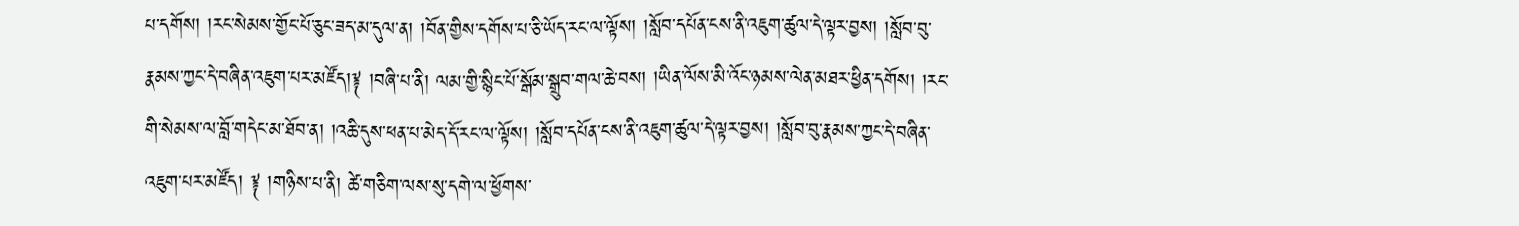པ་དགོས། །རང་སེམས་གྱོང་པོ་ཅུང་ཟད་མ་དུལ་ན། །བོན་གྱིས་དགོས་པ་ཅི་ཡོད་རང་ལ་ལྟོས། །སློབ་དཔོན་ངས་ནི་འཇུག་ཚུལ་དེ་ལྟར་བྱས། །སློབ་བུ་རྣམས་ཀྱང་དེ་བཞིན་འཇུག་པར་མཛོད།༈ །བཞི་པ་ནི། ལམ་གྱི་སྙིང་པོ་སྒོམ་སྒྲུབ་གལ་ཆེ་བས། །ཡིན་ལོས་མི་འོང་ཉམས་ལེན་མཐར་ཕྱིན་དགོས། །རང་གི་སེམས་ལ་བློ་གདེང་མ་ཐོབ་ན། །འཆི་དུས་ཕན་པ་མེད་དོ་རང་ལ་ལྟོས། །སློབ་དཔོན་ངས་ནི་འཇུག་ཚུལ་དེ་ལྟར་བྱས། །སློབ་བུ་རྣམས་ཀྱང་དེ་བཞིན་འཇུག་པར་མཛོད། ༈ །གཉིས་པ་ནི། ཚེ་གཅིག་ལས་སུ་དགེ་ལ་ཕྱོགས་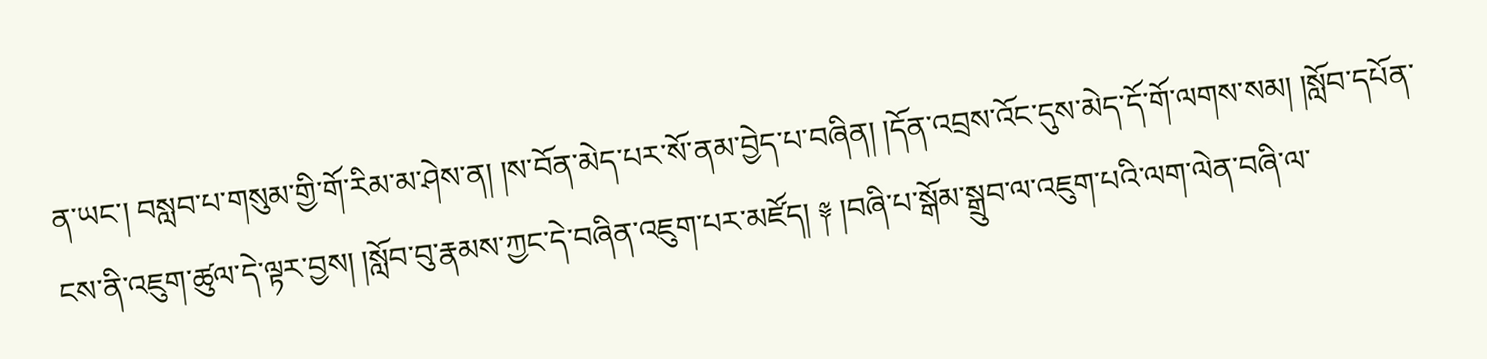ན་ཡང་། བསླབ་པ་གསུམ་གྱི་གོ་རིམ་མ་ཤེས་ན། །ས་བོན་མེད་པར་སོ་ནམ་བྱེད་པ་བཞིན། །དོན་འབྲས་འོང་དུས་མེད་དོ་གོ་ལགས་སམ། །སློབ་དཔོན་ངས་ནི་འཇུག་ཚུལ་དེ་ལྟར་བྱས། །སློབ་བུ་རྣམས་ཀྱང་དེ་བཞིན་འཇུག་པར་མཛོད། ༈ །བཞི་པ་སྒོམ་སྒྲུབ་ལ་འཇུག་པའི་ལག་ལེན་བཞི་ལ་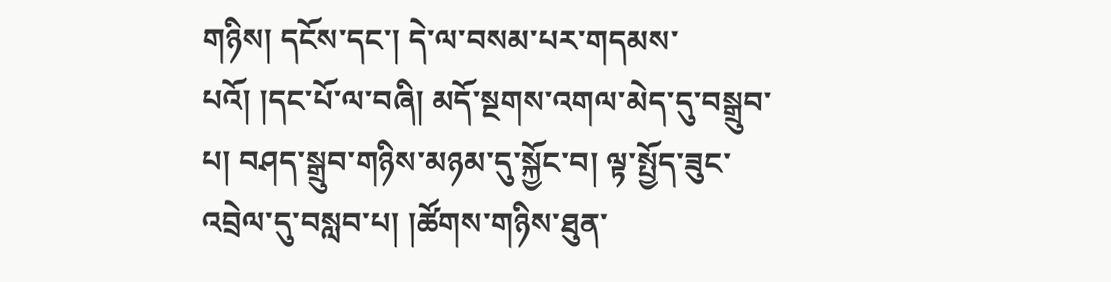གཉིས། དངོས་དང་། དེ་ལ་བསམ་པར་གདམས་པའོ། །དང་པོ་ལ་བཞི། མདོ་སྔགས་འགལ་མེད་དུ་བསྒྲུབ་པ། བཤད་སྒྲུབ་གཉིས་མཉམ་དུ་སྐྱོང་བ། ལྟ་སྤྱོད་ཟུང་འབྲེལ་དུ་བསླབ་པ། །ཚོགས་གཉིས་ཐུན་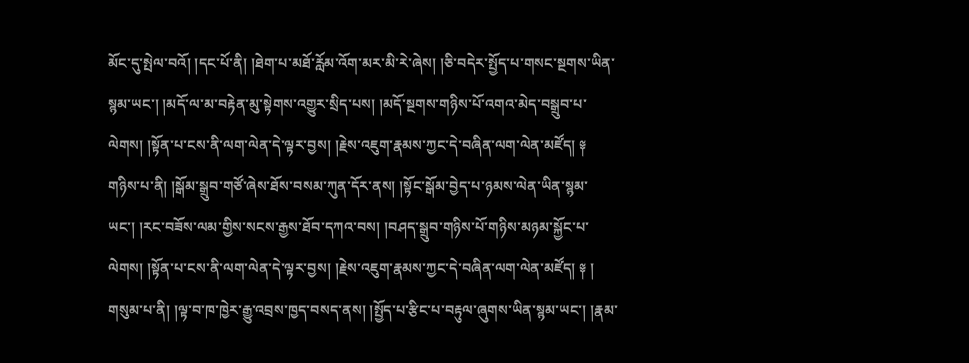མོང་དུ་སྤེལ་བའོ། །དང་པོ་ནི། །ཐེག་པ་མཐོ་རློམ་འོག་མར་མི་རེ་ཞེས། །ཅི་བདེར་སྤྱོད་པ་གསང་སྔགས་ཡིན་སྙམ་ཡང་། །མདོ་ལ་མ་བརྟེན་མུ་སྟེགས་འགྱུར་སྲིད་པས། །མདོ་སྔགས་གཉིས་པོ་འགའ་མེད་བསྒྲུབ་པ་ལེགས། །སྟོན་པ་ངས་ནི་ལག་ལེན་དེ་ལྟར་བྱས། །རྗེས་འཇུག་རྣམས་ཀྱང་དེ་བཞིན་ལག་ལེན་མཛོད། ༈ གཉིས་པ་ནི། །སྒོམ་སྒྲུབ་གཙོ་ཞེས་ཐོས་བསམ་ཀུན་དོར་ནས། །སྟོང་སྒོམ་བྱེད་པ་ཉམས་ལེན་ཡིན་སྙམ་ཡང་། །རང་བཟོས་ལམ་གྱིས་སངས་རྒྱས་ཐོབ་དཀའ་བས། །བཤད་སྒྲུབ་གཉིས་པོ་གཉིས་མཉམ་སྐྱོང་པ་ལེགས། །སྟོན་པ་ངས་ནི་ལག་ལེན་དེ་ལྟར་བྱས། །རྗེས་འཇུག་རྣམས་ཀྱང་དེ་བཞིན་ལག་ལེན་མཛོད། ༈ ། གསུམ་པ་ནི། །ལྟ་བ་ཁ་ཁྱེར་རྒྱུ་འབྲས་ཁྱད་བསད་ནས། །སྤྱོད་པ་རྩིང་པ་བརྟུལ་ཞུགས་ཡིན་སྙམ་ཡང་། །རྣམ་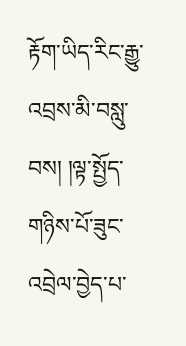རྟོག་ཡིད་རིང་རྒྱུ་འབྲས་མི་བསླུ་བས། །ལྟ་སྤྱོད་གཉིས་པོ་ཟུང་འབྲེལ་བྱེད་པ་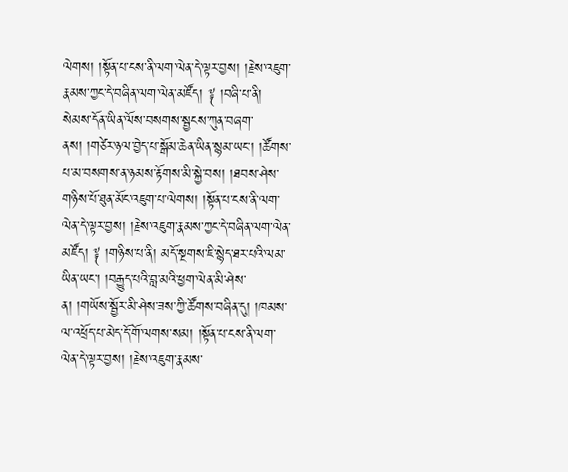ལེགས། །སྟོན་པ་ངས་ནི་ལག་ལེན་དེ་ལྟར་བྱས། །རྗེས་འཇུག་རྣམས་ཀྱང་དེ་བཞིན་ལག་ལེན་མཛོད། ༈ །བཞི་པ་ནི། སེམས་དོན་ཡིན་ལོས་བསགས་སྦྱངས་ཀུན་བཞག་ནས། །གཙེར་ཉལ་བྱེད་པ་སྒོམ་ཆེན་ཡིན་སྙམ་ཡང་། །ཚོགས་པ་མ་བསགས་ན་ཉམས་རྟོགས་མི་སྐྱེ་བས། །ཐབས་ཤེས་གཉིས་པོ་ཐུན་མོང་འཇུག་པ་ལེགས། །སྟོན་པ་ངས་ནི་ལག་ལེན་དེ་ལྟར་བྱས། །རྗེས་འཇུག་རྣམས་ཀྱང་དེ་བཞིན་ལག་ལེན་མཛོད། ༈ །གཉིས་པ་ནི། མདོ་སྔགས་ཇི་སྙེད་ཐར་པའི་ལམ་ཡིན་ཡང་། །བརྒྱུད་པའི་བླ་མའི་ཕྱག་ལེན་མི་ཤེས་ན། །གཡོས་སྦྱོར་མི་ཤེས་ཟས་ཀྱི་ཚོགས་བཞིན་དུ། །ཁམས་ལ་འཕྲོད་པ་མེད་དོ་གོ་ལགས་སམ། །སྟོན་པ་ངས་ནི་ལག་ལེན་དེ་ལྟར་བྱས། །རྗེས་འཇུག་རྣམས་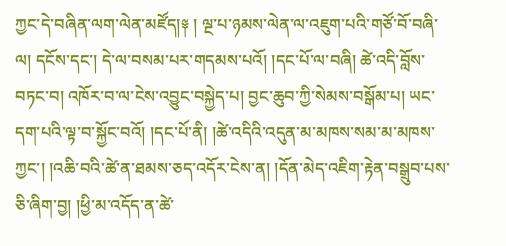ཀྱང་དེ་བཞིན་ལག་ལེན་མཛོད།༈ ། ལྔ་པ་ཉམས་ལེན་ལ་འཇུག་པའི་གཙོ་བོ་བཞི་ལ། དངོས་དང་། དེ་ལ་བསམ་པར་གདམས་པའོ། །དང་པོ་ལ་བཞི། ཚེ་འདི་བློས་བཏང་བ། འཁོར་བ་ལ་ངེས་འབྱུང་བསྐྱེད་པ། བྱང་ཆུབ་ཀྱི་སེམས་བསྒོམ་པ། ཡང་དག་པའི་ལྟ་བ་སྐྱོང་བའོ། །དང་པོ་ནི། །ཚེ་འདིའི་འདུན་མ་མཁས་སམ་མ་མཁས་ཀྱང་། །འཆི་བའི་ཚེ་ན་ཐམས་ཅད་འདོར་ངེས་ན། །དོན་མེད་འཇིག་རྟེན་བསྒྲུབ་པས་ཅི་ཞིག་བྱ། །ཕྱི་མ་འདོད་ན་ཚེ་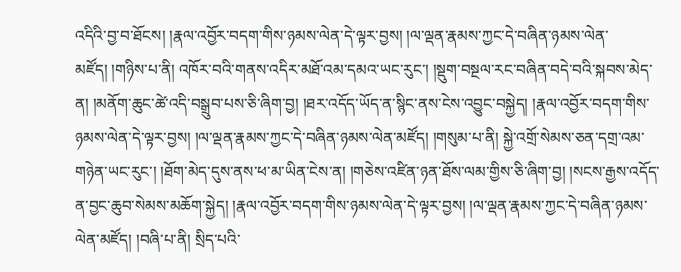འདིའི་བྱ་བ་ཐོངས། །རྣལ་འབྱོར་བདག་གིས་ཉམས་ལེན་དེ་ལྟར་བྱས། །ལ་ལྡན་རྣམས་ཀྱང་དེ་བཞིན་ཉམས་ལེན་མཛོད། །གཉིས་པ་ནི། འཁོར་བའི་གནས་འདིར་མཐོ་འམ་དམའ་ཡང་རུང་། །སྡུག་བསྔལ་རང་བཞིན་བདེ་བའི་སྐབས་མེད་ན། །མནོག་ཆུང་ཚེ་འདི་བསྒྲུབ་པས་ཅི་ཞིག་བྱ། །ཐར་འདོད་ཡོད་ན་སྙིང་ནས་ངེས་འབྱུང་བསྐྱེད། །རྣལ་འབྱོར་བདག་གིས་ཉམས་ལེན་དེ་ལྟར་བྱས། །ལ་ལྡན་རྣམས་ཀྱང་དེ་བཞིན་ཉམས་ལེན་མཛོད། །གསུམ་པ་ནི། སྐྱེ་འགྲོ་སེམས་ཅན་དགྲ་འམ་གཉེན་ཡང་རུང་། །ཐོག་མེད་དུས་ནས་ཕ་མ་ཡིན་ངེས་ན། །གཅེས་འཛིན་ཉན་ཐོས་ལམ་གྱིས་ཅི་ཞིག་བྱ། །སངས་རྒྱས་འདོད་ན་བྱང་ཆུབ་སེམས་མཆོག་སྐྱེད། །རྣལ་འབྱོར་བདག་གིས་ཉམས་ལེན་དེ་ལྟར་བྱས། །ལ་ལྡན་རྣམས་ཀྱང་དེ་བཞིན་ཉམས་ལེན་མཛོད། །བཞི་པ་ནི། སྲིད་པའི་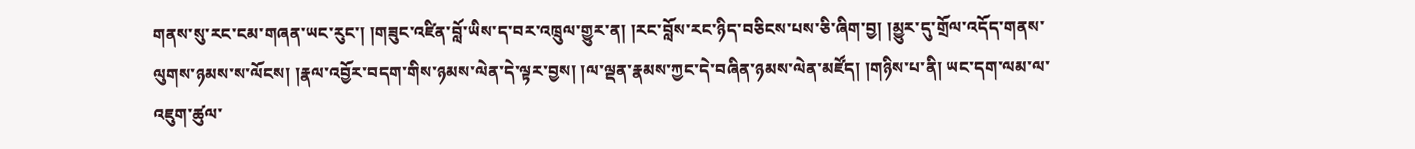གནས་སུ་རང་ངམ་གཞན་ཡང་རུང་། །གཟུང་འཛིན་བློ་ཡིས་ད་བར་འཁྲུལ་གྱུར་ན། །རང་བློས་རང་ཉིད་བཅིངས་པས་ཅི་ཞིག་བྱ། །མྱུར་དུ་གྲོལ་འདོད་གནས་ལུགས་ཉམས་ས་ལོངས། །རྣལ་འབྱོར་བདག་གིས་ཉམས་ལེན་དེ་ལྟར་བྱས། །ལ་ལྡན་རྣམས་ཀྱང་དེ་བཞིན་ཉམས་ལེན་མཛོད། །གཉིས་པ་ནི། ཡང་དག་ལམ་ལ་འཇུག་ཚུལ་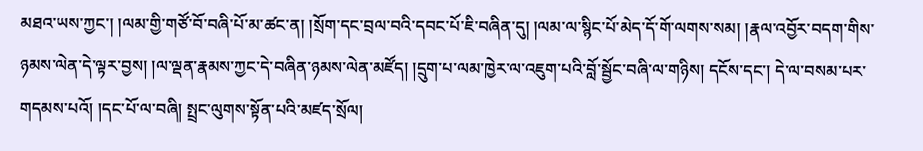མཐའ་ཡས་ཀྱང་། །ལམ་གྱི་གཙོ་བོ་བཞི་པོ་མ་ཚང་ན། །སྲོག་དང་བྲལ་བའི་དབང་པོ་ཇི་བཞིན་དུ། །ལམ་ལ་སྙིང་པོ་མེད་དོ་གོ་ལགས་སམ། །རྣལ་འབྱོར་བདག་གིས་ཉམས་ལེན་དེ་ལྟར་བྱས། །ལ་ལྡན་རྣམས་ཀྱང་དེ་བཞིན་ཉམས་ལེན་མཛོད། །དྲུག་པ་ལམ་ཁྱེར་ལ་འཇུག་པའི་བློ་སྦྱོང་བཞི་ལ་གཉིས། དངོས་དང་། དེ་ལ་བསམ་པར་གདམས་པའོ། །དང་པོ་ལ་བཞི། སྤྲང་ལུགས་སྟོན་པའི་མཛད་སྲོལ།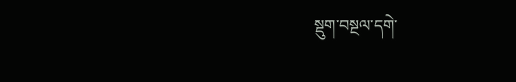སྡུག་བསྔལ་དགེ་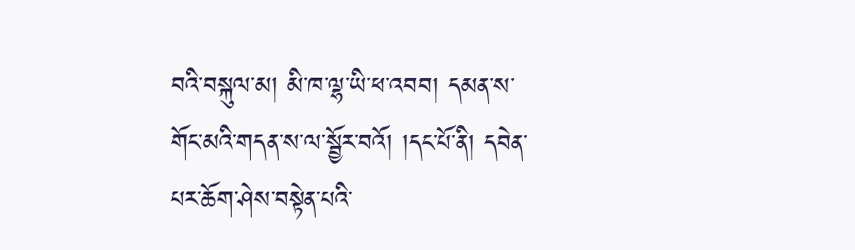བའི་བསྐུལ་མ། མི་ཁ་ལྷ་ཡི་ཕ་འབབ། དམན་ས་གོང་མའི་གདན་ས་ལ་སྦྱོར་བའོ། །དང་པོ་ནི། དབེན་པར་ཆོག་ཤེས་བསྟེན་པའི་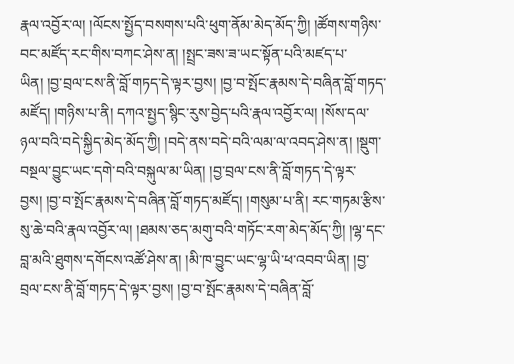རྣལ་འབྱོར་ལ། །ལོངས་སྤྱོད་བསགས་པའི་ཕུག་ནོམ་མེད་མོད་ཀྱི། །ཚོགས་གཉིས་བང་མཛོད་རང་གིས་བཀང་ཤེས་ན། །སྤྲང་ཟས་ཟ་ཡང་སྟོན་པའི་མཛད་པ་ཡིན། །བྱ་བྲལ་ངས་ནི་བློ་གཏད་དེ་ལྟར་བྱས། །བྱ་བ་སྤོང་རྣམས་དེ་བཞིན་བློ་གཏད་མཛོད། །གཉིས་པ་ནི། དཀའ་སྤྱད་སྙིང་རུས་བྱེད་པའི་རྣལ་འབྱོར་ལ། །སོས་དལ་ཉལ་བའི་བདེ་སྐྱིད་མེད་མོད་ཀྱི། །བདེ་ནས་བདེ་བའི་ལམ་ལ་འབད་ཤེས་ན། །སྡུག་བསྔལ་བྱུང་ཡང་དགེ་བའི་བསྐུལ་མ་ཡིན། །བྱ་བྲལ་ངས་ནི་བློ་གཏད་དེ་ལྟར་བྱས། །བྱ་བ་སྤོང་རྣམས་དེ་བཞིན་བློ་གཏད་མཛོད། །གསུམ་པ་ནི། རང་གཏམ་རྩིས་སུ་ཆེ་བའི་རྣལ་འབྱོར་ལ། །ཐམས་ཅད་མགུ་བའི་གཏོང་རག་མེད་མོད་ཀྱི། །ལྷ་དང་བླ་མའི་ཐུགས་དགོངས་འཚོ་ཤེས་ན། །མི་ཁ་བྱུང་ཡང་ལྷ་ཡི་ཕ་འབབ་ཡིན། །བྱ་བྲལ་ངས་ནི་བློ་གཏད་དེ་ལྟར་བྱས། །བྱ་བ་སྤོང་རྣམས་དེ་བཞིན་བློ་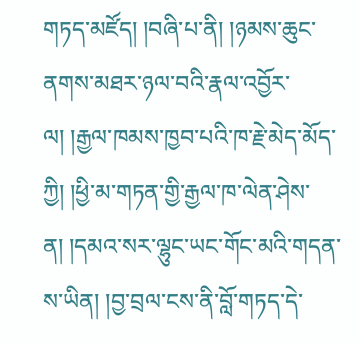གཏད་མཛོད། །བཞི་པ་ནི། །ཉམས་ཆུང་ནགས་མཐར་ཉལ་བའི་རྣལ་འབྱོར་ལ། །རྒྱལ་ཁམས་ཁྱབ་པའི་ཁ་རྗེ་མེད་མོད་ཀྱི། །ཕྱི་མ་གཏན་གྱི་རྒྱལ་ཁ་ལེན་ཤེས་ན། །དམའ་སར་ལྷུང་ཡང་གོང་མའི་གདན་ས་ཡིན། །བྱ་བྲལ་ངས་ནི་བློ་གཏད་དེ་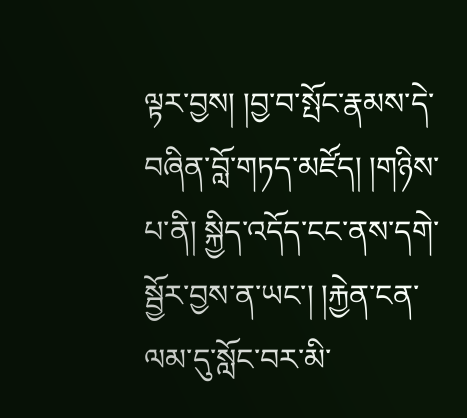ལྟར་བྱས། །བྱ་བ་སྤོང་རྣམས་དེ་བཞིན་བློ་གཏད་མཛོད། །གཉིས་པ་ནི། སྐྱིད་འདོད་ངང་ནས་དགེ་སྦྱོར་བྱས་ན་ཡང་། །རྐྱེན་ངན་ལམ་དུ་སློང་བར་མི་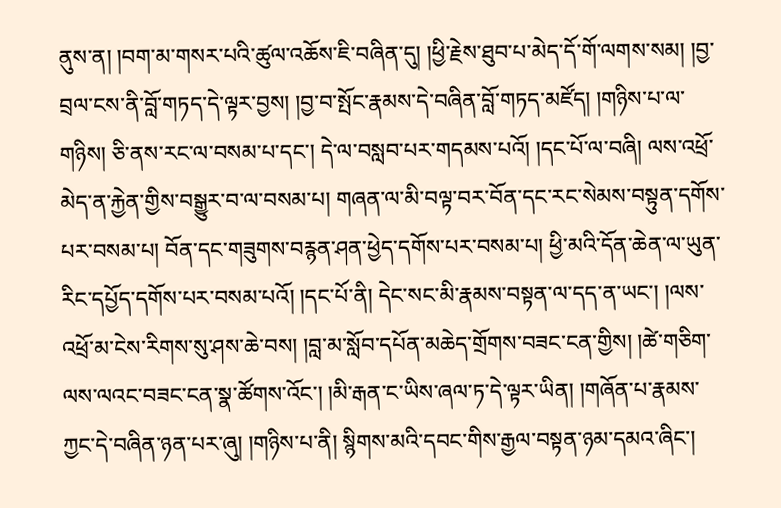ནུས་ན། །བག་མ་གསར་པའི་ཚུལ་འཆོས་ཇི་བཞིན་དུ། །ཕྱི་རྗེས་ཐུབ་པ་མེད་དོ་གོ་ལགས་སམ། །བྱ་བྲལ་ངས་ནི་བློ་གཏད་དེ་ལྟར་བྱས། །བྱ་བ་སྤོང་རྣམས་དེ་བཞིན་བློ་གཏད་མཛོད། །གཉིས་པ་ལ་གཉིས། ཅི་ནས་རང་ལ་བསམ་པ་དང་། དེ་ལ་བསླབ་པར་གདམས་པའོ། །དང་པོ་ལ་བཞི། ལས་འཕྲོ་མེད་ན་རྐྱེན་གྱིས་བསྒྱུར་བ་ལ་བསམ་པ། གཞན་ལ་མི་བལྟ་བར་བོན་དང་རང་སེམས་བསྟུན་དགོས་པར་བསམ་པ། བོན་དང་གཟུགས་བརྙན་ཤན་ཕྱེད་དགོས་པར་བསམ་པ། ཕྱི་མའི་དོན་ཆེན་ལ་ཡུན་རིང་དཔྱོད་དགོས་པར་བསམ་པའོ། །དང་པོ་ནི། དེང་སང་མི་རྣམས་བསྟན་ལ་དད་ན་ཡང་། །ལས་འཕྲོ་མ་ངེས་རིགས་སུ་ཤས་ཆེ་བས། །བླ་མ་སློབ་དཔོན་མཆེད་གྲོགས་བཟང་ངན་གྱིས། །ཚེ་གཅིག་ལས་ལའང་བཟང་ངན་སྣ་ཚོགས་འོང་། །མི་རྒན་ང་ཡིས་ཞལ་ཏ་དེ་ལྟར་ཡིན། །གཞོན་པ་རྣམས་ཀྱང་དེ་བཞིན་ཉན་པར་ཞུ། །གཉིས་པ་ནི། སྙིགས་མའི་དབང་གིས་རྒྱལ་བསྟན་ཉམ་དམའ་ཞིང་།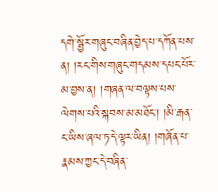དགེ་སྦྱོར་གཞུང་བཞིན་བྱེད་པ་དཀོན་པས་ན། །རང་གིས་གཞུང་གདམས་དཔང་པོར་མ་བྱས་ན། །གཞན་ལ་བལྟས་པས་ལེགས་པའི་སྐབས་མ་མཐོང་། །མི་རྒན་ང་ཡིས་ཞལ་ཏ་དེ་ལྟར་ཡིན། །གཞོན་པ་རྣམས་ཀྱང་དེ་བཞིན་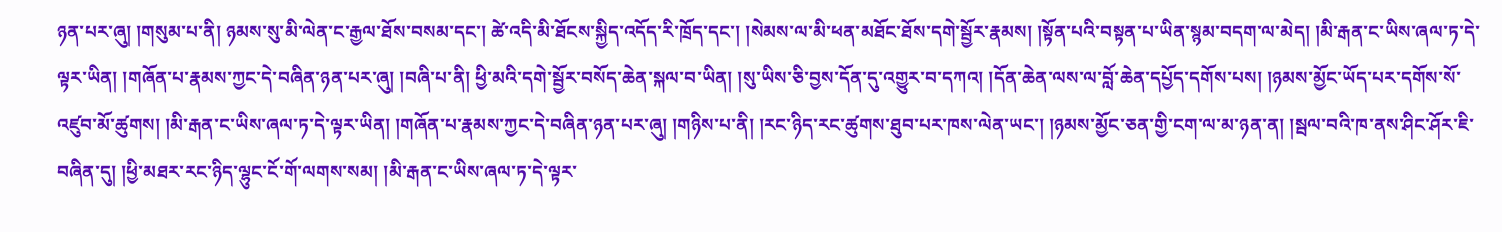ཉན་པར་ཞུ། །གསུམ་པ་ནི། ཉམས་སུ་མི་ལེན་ང་རྒྱལ་ཐོས་བསམ་དང་། ཚེ་འདི་མི་ཐོངས་སྐྱིད་འདོད་རི་ཁྲོད་དང་། །སེམས་ལ་མི་ཕན་མཐོང་ཐོས་དགེ་སྦྱོར་རྣམས། །སྟོན་པའི་བསྟན་པ་ཡིན་སྙམ་བདག་ལ་མེད། །མི་རྒན་ང་ཡིས་ཞལ་ཏ་དེ་ལྟར་ཡིན། །གཞོན་པ་རྣམས་ཀྱང་དེ་བཞིན་ཉན་པར་ཞུ། །བཞི་པ་ནི། ཕྱི་མའི་དགེ་སྦྱོར་བསོད་ཆེན་སྐལ་བ་ཡིན། །སུ་ཡིས་ཅི་བྱས་དོན་དུ་འགྱུར་བ་དཀའ། །དོན་ཆེན་ལས་ལ་བློ་ཆེན་དཔྱོད་དགོས་པས། །ཉམས་མྱོང་ཡོད་པར་དགོས་སོ་འཛུབ་མོ་ཚུགས། །མི་རྒན་ང་ཡིས་ཞལ་ཏ་དེ་ལྟར་ཡིན། །གཞོན་པ་རྣམས་ཀྱང་དེ་བཞིན་ཉན་པར་ཞུ། །གཉིས་པ་ནི། །རང་ཉིད་རང་ཚུགས་ཐུབ་པར་ཁས་ལེན་ཡང་། །ཉམས་མྱོང་ཅན་གྱི་ངག་ལ་མ་ཉན་ན། །སྦལ་བའི་ཁ་ནས་ཤིང་ཤོར་ཇི་བཞིན་དུ། །ཕྱི་མཐར་རང་ཉིད་ལྷུང་ངོ་གོ་ལགས་སམ། །མི་རྒན་ང་ཡིས་ཞལ་ཏ་དེ་ལྟར་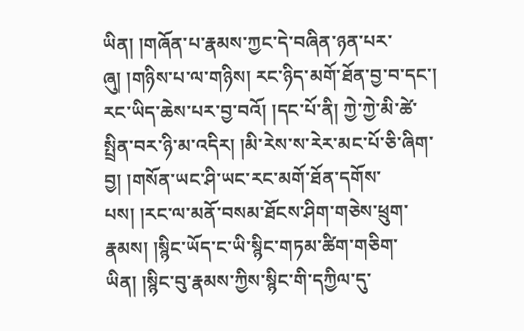ཡིན། །གཞོན་པ་རྣམས་ཀྱང་དེ་བཞིན་ཉན་པར་ཞུ། །གཉིས་པ་ལ་གཉིས། རང་ཉིད་མགོ་ཐོན་བྱ་བ་དང་། རང་ཡིད་ཆེས་པར་བྱ་བའོ། །དང་པོ་ནི། ཀྱེ་ཀྱེ་མི་ཚེ་སྤྲིན་བར་ཉི་མ་འདིར། །མི་རེས་ས་རེར་མང་པོ་ཅི་ཞིག་བྱ། །གསོན་ཡང་ཤི་ཡང་རང་མགོ་ཐོན་དགོས་པས། །རང་ལ་མནོ་བསམ་ཐོངས་ཤིག་གཅེས་ཕྲུག་རྣམས། །སྙིང་ཡོད་ང་ཡི་སྙིང་གཏམ་ཚིག་གཅིག་ཡིན། །སྙིང་བུ་རྣམས་ཀྱིས་སྙིང་གི་དཀྱིལ་དུ་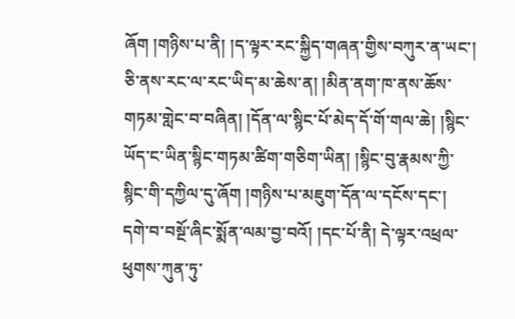ཞོག །གཉིས་པ་ནི། །ད་ལྟར་རང་སྐྱིད་གཞན་གྱིས་བཀུར་ན་ཡང་། ཅི་ནས་རང་ལ་རང་ཡིད་མ་ཆེས་ན། །མིན་ནག་ཁ་ནས་ཆོས་གཏམ་གླེང་བ་བཞིན། །དོན་ལ་སྙིང་པོ་མེད་དོ་གོ་གལ་ཆེ། །སྙིང་ཡོད་ང་ཡིན་སྙིང་གཏམ་ཚིག་གཅིག་ཡིན། །སྙིང་བུ་རྣམས་ཀྱི་སྙིང་གི་དཀྱིལ་དུ་ཞོག །གཉིས་པ་མཇུག་དོན་ལ་དངོས་དང་། དགེ་བ་བསྔོ་ཞིང་སྨོན་ལམ་བྱ་བའོ། །དང་པོ་ནི། དེ་ལྟར་འཕྲལ་ཕུགས་ཀུན་ཏུ་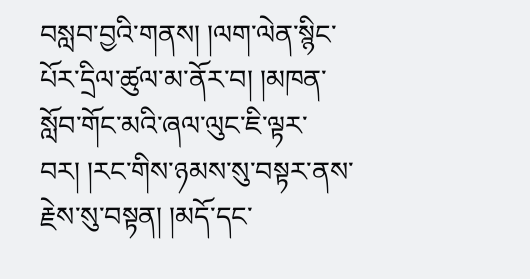བསླབ་བྱའི་གནས། །ལག་ལེན་སྙིང་པོར་དྲིལ་ཚུལ་མ་ནོར་བ། །མཁན་སློབ་གོང་མའི་ཞལ་ལུང་ཇི་ལྟར་བར། །རང་གིས་ཉམས་སུ་བསྟར་ནས་རྗེས་སུ་བསྟན། །མདོ་དང་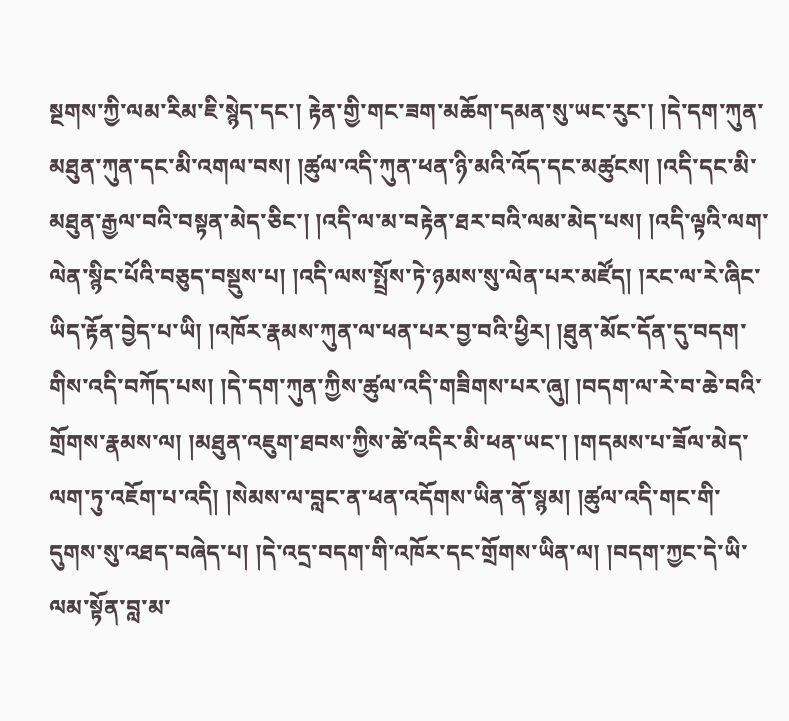སྔགས་ཀྱི་ལམ་རིམ་ཇི་སྙེད་དང་། རྟེན་གྱི་གང་ཟག་མཆོག་དམན་སུ་ཡང་རུང་། །དེ་དག་ཀུན་མཐུན་ཀུན་དང་མི་འགལ་བས། །ཚུལ་འདི་ཀུན་ཕན་ཉི་མའི་འོད་དང་མཚུངས། །འདི་དང་མི་མཐུན་རྒྱལ་བའི་བསྟན་མེད་ཅིང་། །འདི་ལ་མ་བརྟེན་ཐར་བའི་ལམ་མེད་པས། །འདི་ལྟའི་ལག་ལེན་སྙིང་པོའི་བཅུད་བསྡུས་པ། །འདི་ལས་སྤྲོས་ཏེ་ཉམས་སུ་ལེན་པར་མཛོད། །རང་ལ་རེ་ཞིང་ཡིད་རྟོན་བྱེད་པ་ཡི། །འཁོར་རྣམས་ཀུན་ལ་ཕན་པར་བྱ་བའི་ཕྱིར། །ཐུན་མོང་དོན་དུ་བདག་གིས་འདི་བཀོད་པས། །དེ་དག་ཀུན་ཀྱིས་ཚུལ་འདི་གཟིགས་པར་ཞུ། །བདག་ལ་རེ་བ་ཆེ་བའི་གྲོགས་རྣམས་ལ། །མཐུན་འཇུག་ཐབས་ཀྱིས་ཚེ་འདིར་མི་ཕན་ཡང་། །གདམས་པ་ཟོལ་མེད་ལག་ཏུ་འཇོག་པ་འདི། །སེམས་ལ་བླང་ན་ཕན་འདོགས་ཡིན་ནོ་སྙམ། །ཚུལ་འདི་གང་གི་དུགས་སུ་འཐད་བཞེད་པ། །དེ་འདྲ་བདག་གི་འཁོར་དང་གྲོགས་ཡིན་ལ། །བདག་ཀྱང་དེ་ཡི་ལམ་སྟོན་བླ་མ་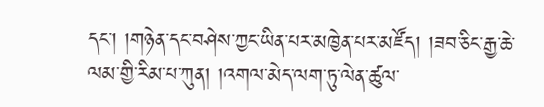དང་། །གཉེན་དང་བཤེས་ཀྱང་ཡིན་པར་མཁྱེན་པར་མཛོད། །ཟབ་ཅིང་རྒྱ་ཆེ་ལམ་གྱི་རིམ་པ་ཀུན། །འགལ་མེད་ལག་ཏུ་ལེན་ཚུལ་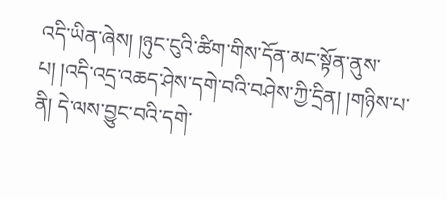འདི་ཡིན་ཞེས། །ཉུང་ངུའི་ཚིག་གིས་དོན་མང་སྟོན་ནུས་པ། །འདི་འདྲ་འཆད་ཤེས་དགེ་བའི་བཤེས་ཀྱི་དྲིན། །གཉིས་པ་ནི། དེ་ལས་བྱུང་བའི་དགེ་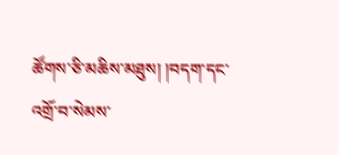ཚོགས་ཅི་མཆིས་མཐུས། །བདག་དང་འགྲོ་བ་སེམས་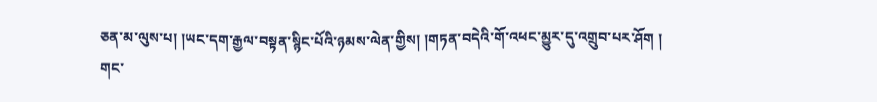ཅན་མ་ལུས་པ། །ཡང་དག་རྒྱལ་བསྟན་སྙིང་པོའི་ཉམས་ལེན་གྱིས། །གཏན་བདེའི་གོ་འཕང་མྱུར་དུ་འགྲུབ་པར་ཤོག །
གང་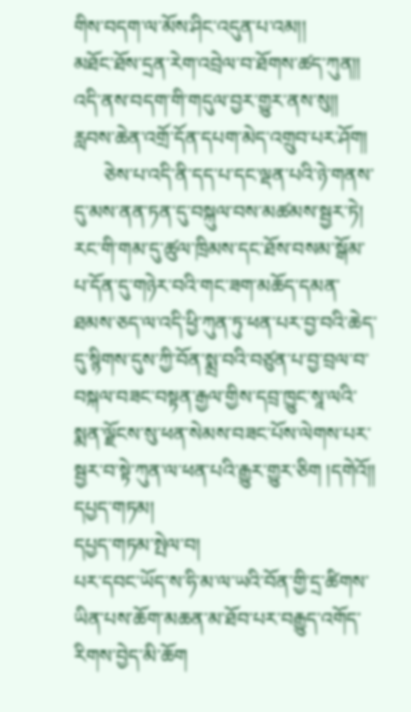གིས་བདག་ལ་མོས་ཤིང་འདུན་པ་འམ།།
མཐོང་ཐོས་དྲན་རེག་འབྲེལ་བ་ཐོགས་ཚད་ཀུན།།
འདི་ནས་བདག་གི་གདུལ་བྱར་གྱུར་ནས་སུ།།
རླབས་ཆེན་འགྲོ་དོན་དཔག་མེད་འགྲུབ་པར་ཤོག།
      ཅེས་པ་འདི་ནི་དད་པ་དང་ལྡན་པའི་ཉེ་གནས་དུ་མས་ནན་ཏན་དུ་བསྐུལ་བས་མཚམས་སྦྱར་ཏེ། རང་གི་གམ་དུ་ཚུལ་ཁྲིམས་དང་ཐོས་བསམ་སྒོམ་པ་དོན་དུ་གཉེར་བའི་གང་ཟག་མཆོད་དམན་ཐམས་ཅད་ལ་འདི་ཕྱི་ཀུན་ཏུ་ཕན་པར་བྱ་བའི་ཆེད་དུ་སྙིགས་དུས་ཀྱི་བོན་སྨྲ་བའི་བཙུན་པ་བྱ་བྲལ་བ་བསྐལ་བཟང་བསྟན་རྒྱལ་གྱིས་དབྲ་ཁྱུང་སཱ་ལའི་སྨན་ལྗོངས་སུ་ཕན་སེམས་བཟང་པོས་ལེགས་པར་སྦྱར་བ་སྟེ་ཀུན་ལ་ཕན་པའི་རྒྱུར་གྱུར་ཅིག །དགེའོ།།
དཔྱད་གཏམ།
དཔྱད་གཏམ་སྤེལ་བ།
པར་དབང་ཡོད་ས་ཧི་མ་ལ་ཡའི་བོན་གྱི་དྲ་ཚིགས་ཡིན་པས་ཆོག་མཆན་མ་ཐོབ་པར་བརྒྱུད་འགོད་རིགས་བྱེད་མི་ཆོག